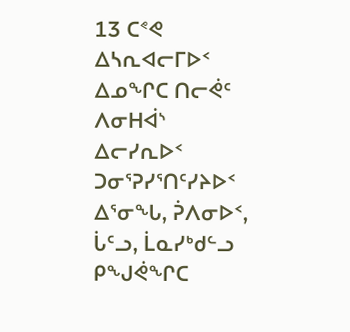13 ᑕᕝᕙ ᐃᓴᕆᐊᓕᒥᐅᑉ ᐃᓄᖏᑕ ᑎᓕᕚᑦ ᐱᓂᕼᐋᔅ ᐃᓕᓯᕆᐅᑉ ᑐᓂᕐᕈᓯᕐᑎᑦᓯᔨᐅᑉ ᐃᕐᓂᖓ, ᕉᐱᓂᐅᑉ, ᒑᑦᓗ, ᒫᓇᓯᒃᑯᓪᓗ ᑭᖑᕚᖏᑕ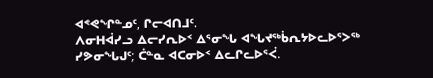ᐊᕝᕙᖏᓐᓄᑦ, ᒋᓕᐊᑎᒧᑦ.
ᐱᓂᕼᐋᓯᓗ ᐃᓕᓯᕆᐅᑉ ᐃᕐᓂᖓ ᐊᖓᔪᖅᑳᕆᔭᐅᓚᐅᕐᐳᖅ ᓯᕗᓂᖓᒍᑦ; ᑖᓐᓇ ᐊᑕᓂᐅᑉ ᐃᓚᒋᓚᐅᕐᐹ.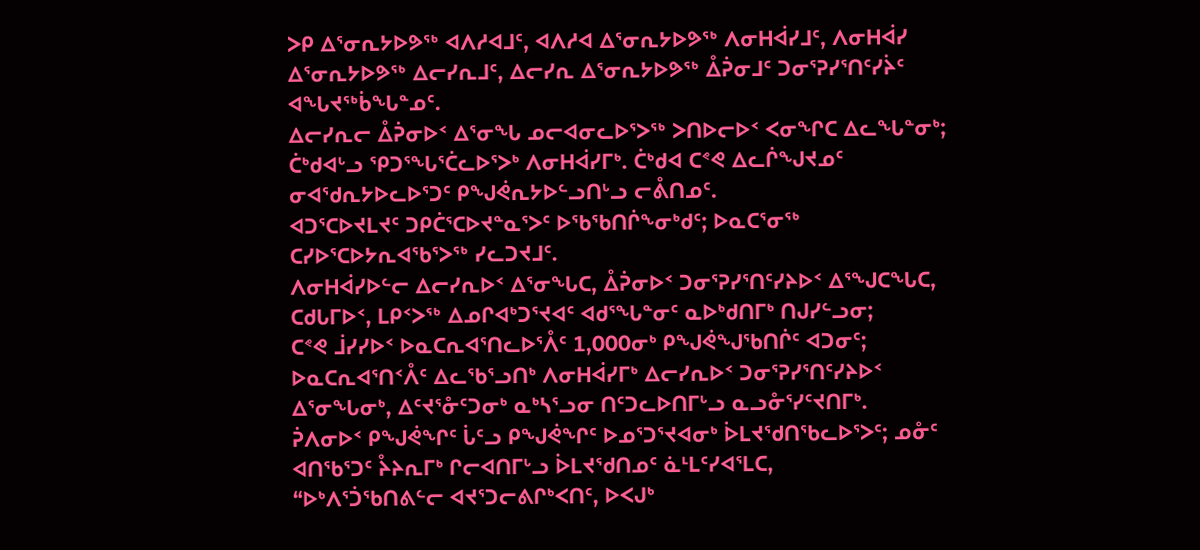ᐳᑭ ᐃᕐᓂᕆᔭᐅᕗᖅ ᐊᐱᓱᐊᒧᑦ, ᐊᐱᓱᐊ ᐃᕐᓂᕆᔭᐅᕗᖅ ᐱᓂᕼᐋᓯᒧᑦ, ᐱᓂᕼᐋᓯ ᐃᕐᓂᕆᔭᐅᕗᖅ ᐃᓕᓯᕆᒧᑦ, ᐃᓕᓯᕆ ᐃᕐᓂᕆᔭᐅᕗᖅ ᐂᕉᓂᒧᑦ ᑐᓂᕐᕈᓯᕐᑎᑦᓯᔩᑦ ᐊᖓᔪᖅᑳᖓᓐᓄᑦ.
ᐃᓕᓯᕆᓕ ᐂᕉᓂᐅᑉ ᐃᕐᓂᖓ ᓄᓕᐊᓂᓚᐅᕐᐳᖅ ᐳᑎᐅᓕᐅᑉ ᐸᓂᖏᑕ ᐃᓚᖓᓐᓂᒃ; ᑖᒃᑯᐊᒡᓗ ᕿᑐᕐᖓᕐᑖᓚᐅᕐᐳᒃ ᐱᓂᕼᐋᓯᒥᒃ. ᑖᒃᑯᐊ ᑕᕝᕙ ᐃᓚᒌᖑᔪᓄᑦ ᓂᐊᖁᕆᔭᐅᓚᐅᕐᑐᑦ ᑭᖑᕚᕆᔭᐅᓪᓗᑎᒡᓗ ᓕᕔᑎᓄᑦ.
ᐊᑐᕐᑕᐅᔪᒪᔪᑦ ᑐᑭᑖᕐᑕᐅᔪᓐᓇᕐᐳᑦ ᐅᖃᖃᑎᒌᖕᓂᒃᑯᑦ; ᐅᓇᑕᕐᓂᖅ ᑕᓯᐅᕐᑕᐅᔭᕆᐊᖃᕐᐳᖅ ᓯᓚᑐᔪᒧᑦ.
ᐱᓂᕼᐋᓯᐅᓪᓕ ᐃᓕᓯᕆᐅᑉ ᐃᕐᓂᖓᑕ, ᐂᕉᓂᐅᑉ ᑐᓂᕐᕈᓯᕐᑎᑦᓯᔨᐅᑉ ᐃᕐᖑᑕᖓᑕ, ᑕᑯᒐᒥᐅᑉ, ᒪᑭᑉᐳᖅ ᐃᓄᒋᐊᒃᑐᕐᔪᐊᑦ ᐊᑯᕐᖓᓐᓂᑦ ᓇᐅᒃᑯᑎᒥᒃ ᑎᒍᓯᓪᓗᓂ;
ᑕᕝᕙ ᒨᓯᓯᐅᑉ ᐅᓇᑕᕆᐊᕐᑎᓚᐅᕐᐰᑦ 1,000ᓂᒃ ᑭᖑᕚᖑᖃᑎᒌᑦ ᐊᑐᓂᑦ; ᐅᓇᑕᕆᐊᕐᑎᑉᐰᑦ ᐃᓚᖃᕐᓗᑎᒃ ᐱᓂᕼᐋᓯᒥᒃ ᐃᓕᓯᕆᐅᑉ ᑐᓂᕐᕈᓯᕐᑎᑦᓯᔨᐅᑉ ᐃᕐᓂᖓᓂᒃ, ᐃᑦᔪᕐᓁᑦᑐᓂᒃ ᓇᒃᓴᕐᓗᓂ ᑎᑦᑐᓚᐅᑎᒥᒡᓗ ᓇᓗᓁᕐᓯᑦᔪᑎᒥᒃ.
ᕉᐱᓂᐅᑉ ᑭᖑᕚᖏᑦ ᒑᑦᓗ ᑭᖑᕚᖏᑦ ᐅᓄᕐᑐᕐᔪᐊᓂᒃ ᐆᒪᔪᖁᑎᖃᓚᐅᕐᐳᑦ; ᓄᓁᑦ ᐊᑎᖃᕐᑐᑦ ᔧᔨᕆᒥᒃ ᒋᓕᐊᑎᒥᒡᓗ ᐆᒪᔪᖁᑎᓄᑦ ᓈᒻᒪᑦᓯᐊᕐᒪᑕ,
“ᐅᒃᐱᕐᑑᖃᑎᕕᓪᓕ ᐊᔪᕐᑐᓕᕕᒋᒃᐸᑎᑦ, ᐅᐸᒍᒃ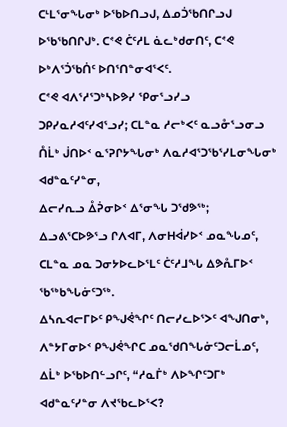ᑕᒻᒪᕐᓂᖓᓂᒃ ᐅᖃᐅᑎᓗᒍ, ᐃᓄᑑᖃᑎᒋᓗᒍ ᐅᖃᖃᑎᒋᒍᒃ. ᑕᕝᕙ ᑖᑦᓱᒪ ᓈᓚᒃᑯᓂᑎᑦ, ᑕᕝᕙ ᐅᒃᐱᕐᑑᖃᑏᑦ ᐅᑎᕐᑎᓐᓂᐊᕐᐸᑦ.
ᑕᕝᕙ ᐊᐱᕐᓱᕐᑐᒃᓴᐅᕗᓯ ᕿᓂᕐᓗᓯᓗ ᑐᑭᓯᓇᓱᐊᑦᓯᐊᕐᓗᓯ; ᑕᒪᓐᓇ ᓱᓕᒃᐸᑦ ᓇᓗᓁᕐᓗᓂᓗ ᑍᒫᒃ ᒎᑎᐅᑉ ᓇᕐᕈᒋᔭᖓᓂᒃ ᐱᓇᓱᐊᕐᑐᖃᕐᓯᒪᓂᖓᓂᒃ ᐊᑯᓐᓇᑦᓯᓐᓂ,
ᐃᓕᓯᕆᓗ ᐂᕉᓂᐅᑉ ᐃᕐᓂᖓ ᑐᖁᕗᖅ; ᐃᓗᕕᕐᑕᐅᕗᕐᓗ ᒋᐱᐊᒥ, ᐱᓂᕼᐋᓯᐅᑉ ᓄᓇᖓᓄᑦ, ᑕᒪᓐᓇ ᓄᓇ ᑐᓂᔭᐅᓚᐅᕐᒪᑦ ᑖᑦᓱᒧᖓ ᐃᕗᕅᒥᐅᑉ ᖃᖅᑲᖓᓃᑦᑐᖅ.
ᐃᓴᕆᐊᓕᒥᐅᑦ ᑭᖑᕚᖏᑦ ᑎᓕᓯᓚᐅᕐᐳᑦ ᐊᖑᑎᓂᒃ, ᐱᓐᔭᒥᓂᐅᑉ ᑭᖑᕚᖏᑕ ᓄᓇᖁᑎᖓᓃᑦᑐᓕᒫᓄᑦ, ᐃᒫᒃ ᐅᖃᐅᑎᓪᓗᒋᑦ, “ᓱᓇᒦᒃ ᐱᐅᖏᑦᑐᒥᒃ ᐊᑯᓐᓇᑦᓯᓐᓂ ᐱᔪᖃᓚᐅᕐᐸ?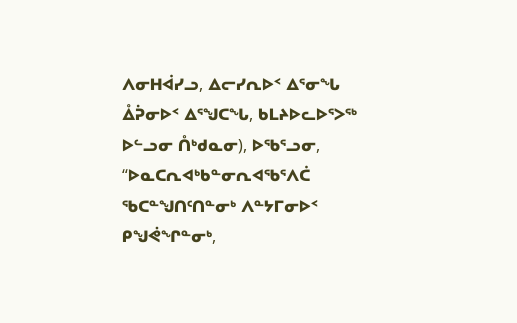ᐱᓂᕼᐋᓯᓗ, ᐃᓕᓯᕆᐅᑉ ᐃᕐᓂᖓ ᐂᕉᓂᐅᑉ ᐃᕐᖑᑕᖓ, ᑲᒪᔨᐅᓚᐅᕐᐳᖅ ᐅᓪᓗᓂ ᑍᒃᑯᓇᓂ), ᐅᖃᕐᓗᓂ, “ᐅᓇᑕᕆᐊᒃᑲᓐᓂᕆᐊᖃᕐᐱᑖ ᖃᑕᓐᖑᑎᑦᑎᓐᓂᒃ ᐱᓐᔭᒥᓂᐅᑉ ᑭᖑᕚᖏᓐᓂᒃ,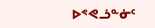ᐅᕝᕙᓘᓐᓃᑦ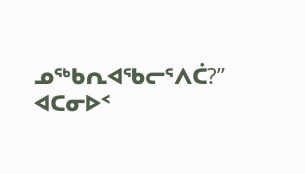ᓄᖅᑲᕆᐊᖃᓕᕐᐱᑖ?” ᐊᑕᓂᐅᑉ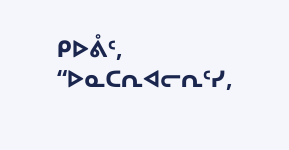ᑭᐅᕔᑦ, “ᐅᓇᑕᕆᐊᓕᕆᑦᓯ,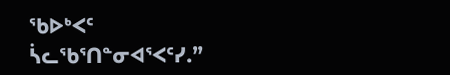ᖃᐅᒃᐸᑦ ᓵᓚᖃᕐᑎᓐᓂᐊᕐᐸᑦᓯ.”